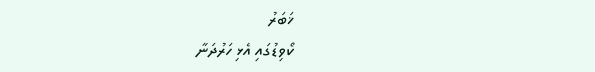ޚަބަރު
ކޯވިޑުގައި އެޅި ހަރުދަނާ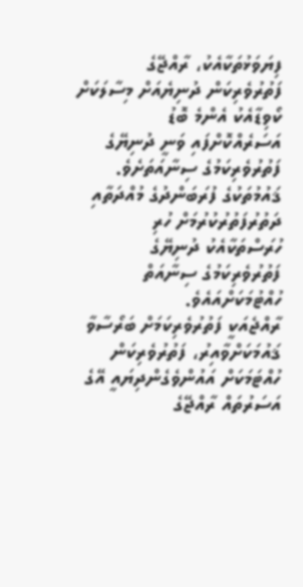ފިޔަވަޅުތަކާއެކު، ރާއްޖޭގެ ފަތުރުވެރިކަން ދުނިޔެއަށް މިސާލަކަށް
ކޯވިޑާއެކު އެންމެ ބޮޑު އަސަރެއްކޮށްފައި ވަނީ ދުނިޔޭގެ ފަތުރުވެރިކަމުގެ ސިނާއަތަށެވެ. ޤައުމުތަކުގެ ފުރަބަންދުގެ މުއްދަތާއި ދަތުރުފަތުރުކުރުމަށް ހުރި ހުރަސްތަކާއެކު ދުނިޔޭގެ ފަތުރުވެރިކަމުގެ ސިނާއަތް ހުއްޓުމަކަށްއައެވެ.
ރާއްޖެއަކީ ފަތުރުވެރިކަމަށް ބަރޯސާވާ ޤައުމަކަށްވާއިރު، ފަތުރުވެރިކަން ހުއްޓަމަކަށް އައުންވެގެންދިޔައީ އޭގެ އަސަރުތައް ރާއްޖޭގެ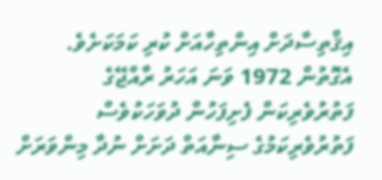އިޤްތިސާދަށް އިންތިހާއަށް ކުރި ކަމަކަށެވެ. އެގޮތުން 1972 ވަނަ އަހަރު ރާއްޖޭގެ ފަތުރުވެރިކަން ފެށިފަހުން ދުވަހަކުވެސް ފަތުރުވެރިކަމުގެ ސިނާއަތް ދަށަށް ނުދާ މިންވަރަށް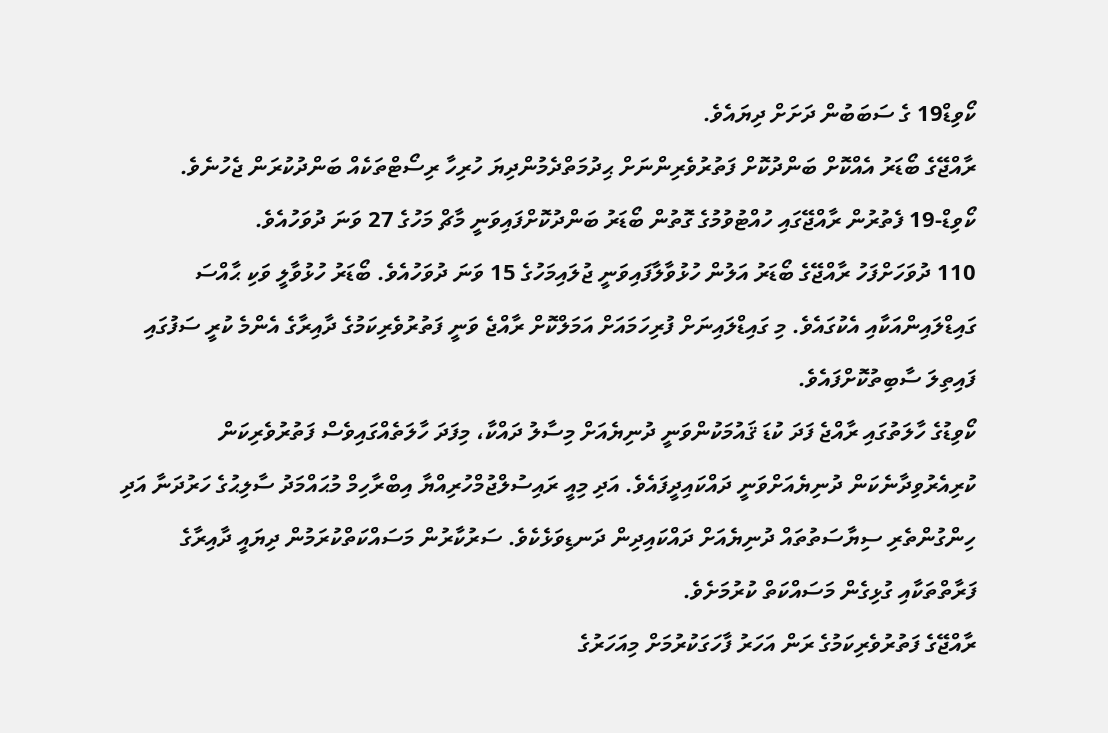ކޯވިޑް19 ގެ ސަބަބުން ދަށަށް ދިޔައެވެ.
ރާއްޖޭގެ ބޯޑަރު އެއްކޮށް ބަންދުކޮށް ފަތުރުވެރިންނަށް ޙިދުމަތްދެމުންދިޔަ ހުރިހާ ރިސޯޓްތަކެއް ބަންދުކުރަން ޖެހުނެވެ. ކޯވިޑް-19 ފެތުރުން ރާއްޖޭގައި ހުއްޓުވުމުގެ ގޮތުން ބޯޑަރު ބަންދުކޮށްފައިވަނީ މާޗް މަހުގެ 27 ވަނަ ދުވަހުއެވެ.
110 ދުވަހަށްފަހު ރާއްޖޭގެ ބޯޑަރު އަލުން ހުޅުވާލާފައިވަނީ ޖުލައިމަހުގެ 15 ވަނަ ދުވަހުއެވެ. ބޯޑަރު ހުޅުވާލީ ވަކި ޙާއްސަ ގައިޑްލައިންއަކާއި އެކުގައެވެ. މި ގައިޑްލައިނަށް ފުރިހަމައަށް އަމަލްކޮށް ރާއްޖެ ވަނީ ފަތުރުވެރިކަމުގެ ދާއިރާގެ އެންމެ ކުރީ ސަފުގައި ފައިތިލަ ސާބިތުކޮށްފައެވެ.
ކޯވިޑުގެ ހާލަތުގައި ރާއްޖެ ފަދަ ކުޑަ ޤައުމަކުންވަނީ ދުނިޔެއަށް މިސާލު ދައްކާ، މިފަދަ ހާލަތެއްގައިވެސް ފަތުރުވެރިކަން ކުރިއެރުވިދާނެކަން ދުނިޔެއަށްވަނީ ދައްކައިދީފައެވެ. އަދި މިއީ ރައިސުލްޖުމްހުރިއްޔާ އިބްރާހިމް މުޙައްމަދު ސާލިޙުގެ ހަރުދަނާ އަދި ހިންގުންތެރި ސިޔާސަތުތައް ދުނިޔެއަށް ދައްކައިދިން ދަނޑިވަޅެކެވެ. ސަރުކާރުން މަސައްކަތްކުރަމުން ދިޔައީ ދާއިރާގެ ފަރާތްތަކާއި ގުޅިގެން މަސައްކަތް ކުރުމަށެވެ.
ރާއްޖޭގެ ފަތުރުވެރިކަމުގެ ރަން އަހަރު ފާހަގަކުރުމަށް މިއަހަރުގެ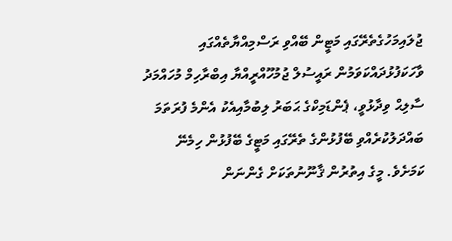ޖުލައިމަހުގެތެރޭގައި މަޓީން ބޭއްވި ރަސްމިއްޔާތެއްގައި ވާހަކަފުޅުދައްކަވަމުން ރައީސުލް ޖުމުހޫއްރީއްޔާ އިބްރާހިމް މުހައްމަދު ސާލިޙް ވިދާޅުވީ، ޕެންޑަމިކްގެ ޙަބަރު ލިބުމާއިއެކު އެންމެ ފުރަތަމަ ބައްދަލުކުރެއްވި ބޭފުޅުންގެ ތެރޭގައި މަޓީގެ ބޭފުޅުން ހިމެނޭ ކަމަށެވެ. މީގެ އިތުރުން ޤާނޫނުތަކަށް ގެންނަން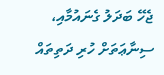ޖެހޭ ބަދަލު ގެނައުމާއި، ސިނާޢަތަށް ހުރި ދަތިތައް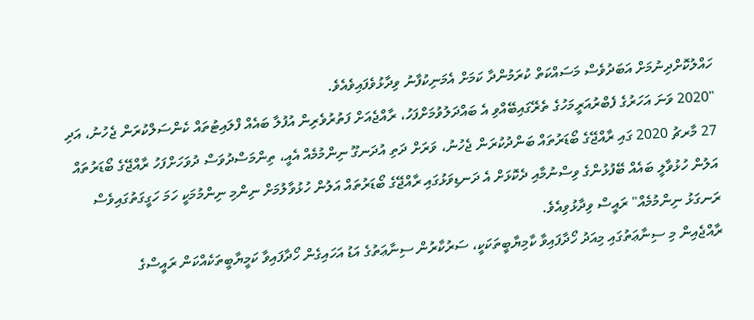ހައްލުކޮށްދިނުމަށް އަބަދުވެސް މަސައްކަތް ކުރަމުންދާ ކަމަށް އެމަނިކުފާނު ވިދާޅުވެފައިވެއެވެ.
"2020 ވަނަ އަހަރުގެ ފެބްރުއަރީމަހުގެ ތެރޭގައިބޭއްވި އެ ބައްދަލުވުމަށްފަހު، ރާއްޖެއަށް ފަތުރުވެރިން އުފުލާ ބައެއް ފްލައިޓުތައް ކެންސަލްކުރަން ޖެހުނު، އަދި 27 މާރޗު 2020 ގައި ރާއްޖޭގެ ބޯޑަރުތައް ބަންދުކުރަން ޖެހުނު، ވަރަށް ދަތި އުދަނގޫ ނިންމުމެއް އެއީ، ތިންމަސްދުވަސް ދުވަހަށްފަހު ރާއްޖޭގެ ބޯޑަރުތައް އަލުން ހުޅުވާލީ ބައެއް ބޭފުޅުންގެ ވިސްނުމާއި ދެކޮޅަށް އެ ދަނޑިވަޅުގައި ރާއްޖޭގެ ބޯޑަރުތައް އަލުން ހުޅުވާލުމަށް ނިންމި ނިންމުމަކީ ހަމަ ހަގީގަތުގައިވެސް ރަނގަޅު ނިންމުމެއް" ރައީސް ވިދާޅުވިއެވެ.
ރާއްޖެއިން މި ސިނާޢަތުގައި މިއަދު ހޯދާފައިވާ ކާމިޔާބީތަކަކީ، ސަރުކާރުން ސިނާޢަތުގެ އަޑު އަހައިގެން ހޯދާފައިވާ ކަމީޔާބީތަކެއްކަން ރައީސްގެ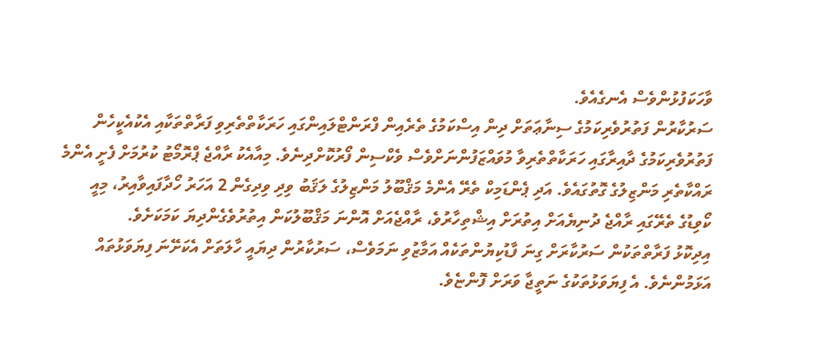ވާހަކަފުޅުންވެސް އެނގެއެވެ.
ސަރުކާރުން ފަތުރުވެރިކަމުގެ ސިނާޢަތަށް ދިން އިސްކަމުގެ ތެރެއިން ފްރަންޓްލައިންގައި ހަރަކާތްތެރިވި ފަރާތްތަކާއި އެކުއެކީހެން ފަތުރުވެރިކަމުގެ ދާއިރާގައި ހަރަކާތްތެރިވާ މުވައްޒަފުންނަށްވެސް ވެކްސިން ފޯރުކޮށްދިނެވެ. މިއާއެކު ރާއްޖެ ޕްރޮމޯޓު ކުރުމަށް ފެށީ އެންމެ ރައްކާތެރި މަންޒިލުގެ ގޮތުގައެވެ. އަދި ޕެންޑަމިކް ތެރޭ އެންމެ މަޤްބޫލު މަންޒިލުގެ ލަޤަބު ވިދި ވިދިގެން 2 އަހަރު ހޯދާފައިވާއިރު، މިއީ ކޯވިޑުގެ ތެރޭގައި ރާއްޖެ ދުނިޔެއަށް އިތުރަށް އިޝްތިހާރުވެ، ރާއްޖެއަށް އޮންނަ މަޤްބޫލުކަން އިތުރުވެގެންދިޔަ ކަމަކަށެވެ.
އިދިކޮޅު ފަރާތްތަކުން ސަރުކާރަށް ގިނަ ފާޑުކިޔުންތަކެއް އަމާޒުވި ނަމަވެސް، ސަރުކާރުން ދިޔައީ ހާލަތަށް އެކަށޭނަ ފިޔަވަޅުތައް އަޅަމުންނެވެ. އެ ފިޔަވަޅުތަކުގެ ނަތީޖާ ވަރަށް ފޮންޏެވެ.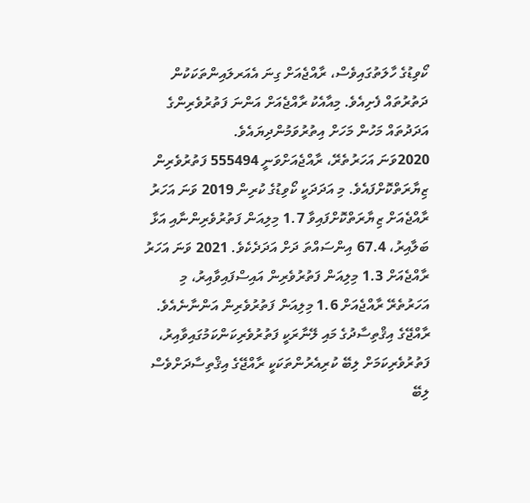ކޯވިޑުގެ ހާލަތުގައިވެސް، ރާއްޖެއަށް ގިނަ އެއަރލައިންތަކަކުން ދަތުރުތައް ފެށިއެވެ. މިއާއެކު ރާއްޖެއަށް އަންނަ ފަތުރުވެރިންގެ އަދަދުތައް މަހުން މަހަށް އިތުރުވަމުންދިޔައެވެ.
2020ވަނަ އަހަރުތެރޭ، ރާއްޖެއަށްވަނީ 555494 ފަތުރުވެރިން ޒިޔާރަތްކޮށްފައެވެ. މި އަދަދަކީ ކޯވިޑުގެ ކުރިން 2019 ވަނަ އަހަރު ރާއްޖެއަށް ޒިޔާރަތްކޮށްފައިވާ 1.7 މިލިއަން ފަތުރުވެރިންނާއި އަޅާ ބަލާއިރު، 67.4 އިންސައްތަ ދަށް އަދަދެކެވެ. 2021 ވަނަ އަހަރު ރާއްޖެއަށް 1.3 މިލިއަން ފަތުރުވެރިން އައިސްފައިވާއިރު، މި އަހަރުތެރޭ ރާއްޖެއަށް 1.6 މިލިއަން ފަތުރުވެރިން އަންނާނެއެވެ.
ރާއްޖޭގެ އިޤްތިސާދުގެ މައި ލޭނާރަކީ ފަތުރުވެރިކަންކަމުގައިވާއިރު، ފަތުރުވެރިކަމަށް ލިބޭ ކުރިއެރުންތަކަކީ ރާއްޖޭގެ އިޤްތިސާދަށްވެސް ލިބޭ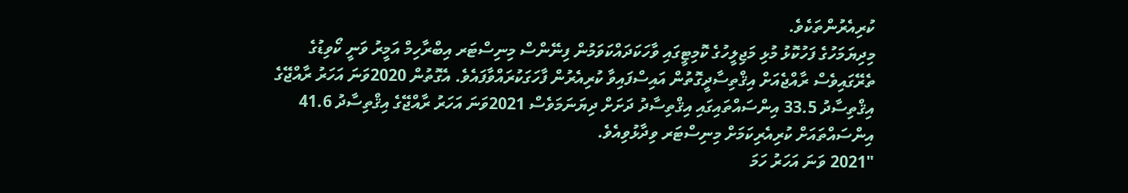ކުރިއެރުންތަކެވެ.
މިދިޔަމަހުގެ ފަހުކޮޅު މުޅި މަޖިލީހުގެ ކޮމިޓީގައި ވާހަކަދައްކަވަމުން ފިނޭންސް މިނިސްޓަރ އިބްރާހިމް އަމީރު ވަނީ ކޯވިޑުގެ ތެރޭގައިވެސް ރާއްޖެއަށް އިޤްތިސާދީގޮތުން އައިސްފައިވާ ކުރިއެރުން ފާހަގަކުރައްވާފައެވެ. އެގޮތުން 2020ވަނަ އަހަރު ރާއްޖޭގެ އިޤްތިސާދު 33.5 އިންސައްތައިގައި އިޤްތިސާދު ދަށަށް ދިޔަނަމަވެސް 2021ވަނަ އަހަރު ރާއްޖޭގެ އިޤްތިސާދު 41.6 އިންސައްތައަށް ކުރިއެރިކަމަށް މިނިސްޓަރ ވިދާޅުވިއެވެ.
"2021 ވަނަ އަހަރު ހަމަ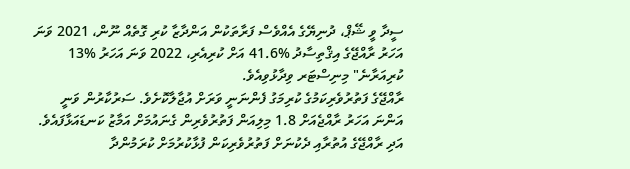ސީދާ ވީ ޝޭޕް، ދުނިޔޭގެ އެއްވެސް ފަރާތަކުން އަންދާޒާ ކުރި ގޮތެއް ނޫން، 2021 ވަނަ އަހަރު ރާއްޖޭގެ އިޤްތިސާދު %41.6 އަށް ކުރިއެރި، 2022 ވަނަ އަހަރު %13 ކުރިއަރާނެ" މިނިސްޓަރ ވިދާޅުވިއެވެ.
ރާއްޖޭގެ ފަތުރުވެރިކަމުގެ ކުރިމަގު ފެންނަނީ ވަރަށް އުޖާލާކޮށެވެ. ސަރުކާރުން ވަނީ އަންނަ އަހަރު ރާއްޖެއަށް 1.8 މިލިއަން ފަތުރުވެރިން ގެނައުމަށް އަމާޒު ކަނޑައަޅާފައެވެ. އަދި ރާއްޖޭގެ އުތުރާއި ދެކުނަށް ފަތުރުވެރިކަން ފުޅާކުރުމަށް ކުރަމުންދާ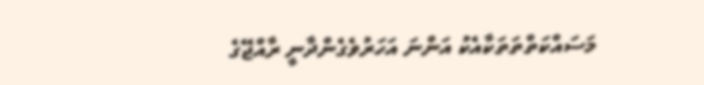މަސައްކަތްތަތަކާއެކު އަންނަ އަހަރުވެގެންދާނީ ރާއްޖޭގެ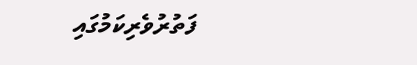ފަތުރުވެރިކަމުގައި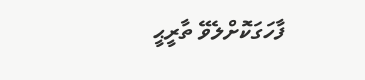ފާހަގަކޮށްލެވޭ ތާރީޙީ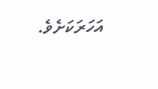އަހަރަކަށެވެ.